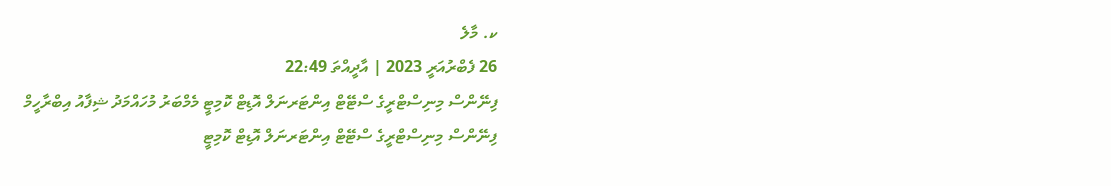ކ. މާލެ
26 ފެބްރުއަރީ 2023 | އާދީއްތަ 22:49
ފިނޭންސް މިނިސްޓްރީގެ ސްޓޭޓް އިންޓަރނަލް އޮޑިޓް ކޮމިޓީ މެމްބަރު މުހައްމަދު ޝިފާއު އިބްރާހީމް
ފިނޭންސް މިނިސްޓްރީގެ ސްޓޭޓް އިންޓަރނަލް އޮޑިޓް ކޮމިޓީ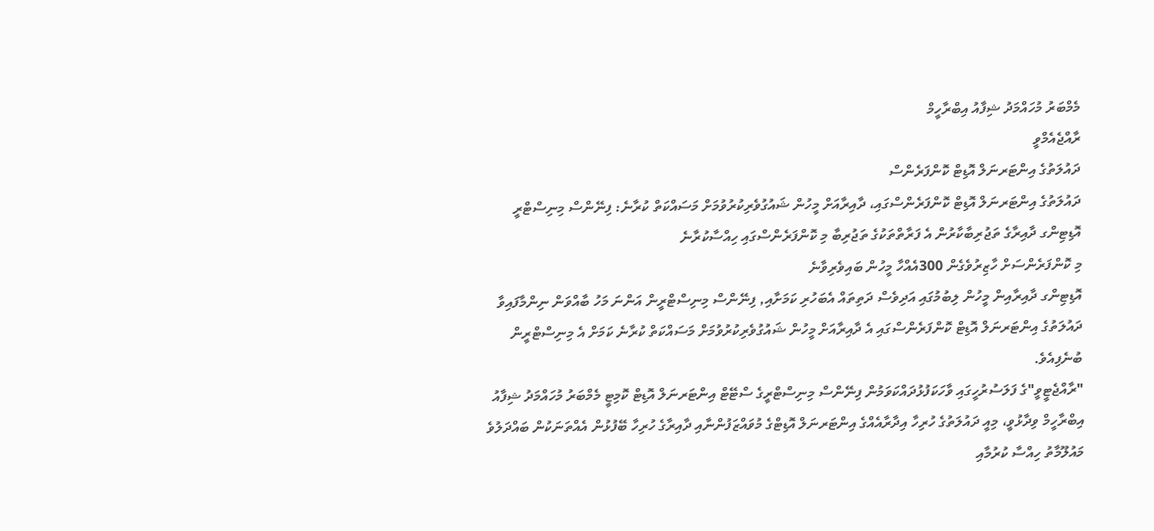މެމްބަރު މުހައްމަދު ޝިފާއު އިބްރާހީމް
ރާއްޖެއެމްވީ
ދައުލަތުގެ އިންޓަރނަލް އޮޑިޓް ކޮންފަރެންސް
ދައުލަތުގެ އިންޓަރނަލް އޮޑިޓް ކޮންފަރެންސްގައި، ދާއިރާއަށް މީހުން ޝައުގުވެރިކުރުވުމަށް މަސައްކަތް ކުރާނެ: ފިނޭންސް މިނިސްޓްރީ
އޮޑިޓިންގ ދާއިރާގެ ތަޖުރިބާކާރުން އެ ފަރާތްތަކުގެ ތަޖުރިބާ މި ކޮންފަރެންސްގައި ހިއްސާކުރާނެ
މި ކޮންފަރެންސަށް ހާޒިރުވެގެން 300އެއްހާ މީހުން ބައިވެރިވާނެ
އޮޑިޓިންގ ދާއިރާއިން މީހުން ލިބުމުގައި އަދިވެސް ދަތިތައް އެބަހުރި ކަމަށާއި, ފިނޭންސް މިނިސްޓްރީން އަންނަ މަހު ބާއްވަން ނިންމާފައިވާ ދައުލަތުގެ އިންޓަރނަލް އޮޑިޓް ކޮންފަރެންސްގައި އެ ދާއިރާއަށް މީހުން ޝައުގުވެރިކުރުވުމަށް މަސައްކަތް ކުރާނެ ކަމަށް އެ މިނިސްޓްރީން ބުނެފިއެވެ.
"ރާއްޖެޓީވީ"ގެ ފަލަސުރުހީގައި ވާހަކަފުޅުދައްކަވަމުން ފިނޭންސް މިނިސްޓްރީގެ ސްޓޭޓް އިންޓަރނަލް އޮޑިޓް ކޮމިޓީ މެމްބަރު މުހައްމަދު ޝިފާއު އިބްރާހީމް ވިދާޅުވީ، މިއީ ދައުލަތުގެ ހުރިހާ އިދާރާއެއްގެ އިންޓަރނަލް އޮޑިޓްގެ މުވައްޒަފުންނާއި ދާއިރާގެ ހުރިހާ ބޭފުޅުން އެއްތަނަކުން ބައްދަލުވެ މައުލޫމާތު ހިއްސާ ކުރުމާއި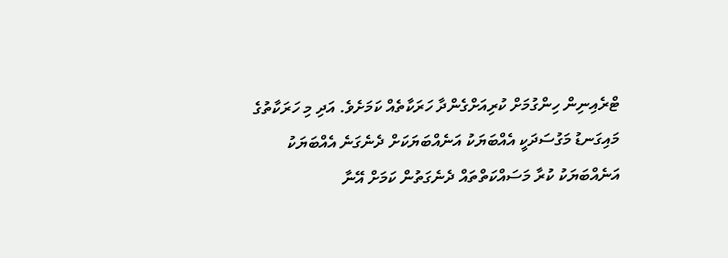ޓްރެއިނިން ހިންގުމަށް ކުރިއަށްގެންދާ ހަރަކާތެއް ކަމަށެވެ. އަދި މި ހަރަކާތުގެ މައިގަނޑު މަގުސަދަކީ އެއްބަޔަކު އަނެއްބަޔަކަށް ދެނެގަނެ އެއްބަޔަކު އަނެއްބަޔަކު ކުރާ މަސައްކަތްތައް ދެނެގަތުން ކަމަށް އޭނާ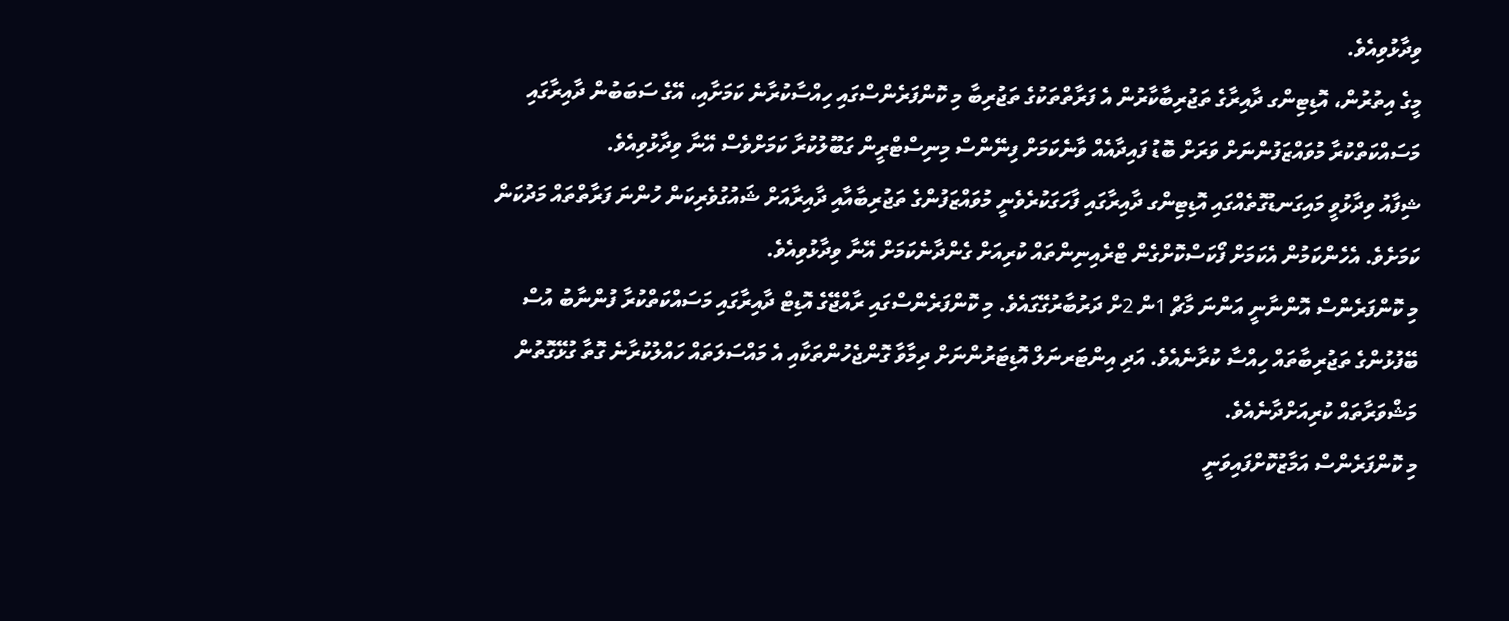ވިދާޅުވިއެވެ.
މީގެ އިތުރުން، އޮޑިޓިންގ ދާއިރާގެ ތަޖުރިބާކާރުން އެ ފަރާތްތަކުގެ ތަޖުރިބާ މި ކޮންފަރެންސްގައި ހިއްސާކުރާނެ ކަމަށާއި، އޭގެ ސަބަބުން ދާއިރާގައި މަސައްކަތްކުރާ މުވައްޒަފުންނަށް ވަރަށް ބޮޑު ފައިދާއެއް ވާނެކަމަށް ފިނޭންސް މިނިސްޓްރީން ގަބޫލުކުރާ ކަމަށްވެސް އޭނާ ވިދާޅުވިއެވެ.
ޝިފާއު ވިދާޅުވީ މައިގަނޑުގޮތެއްގައި އޮޑިޓިންގ ދާއިރާގައި ފާހަގަކުރެވެނީ މުވައްޒަފުންގެ ތަޖުރިބާއާއި ދާއިރާއަށް ޝައުގުވެރިކަން ހުންނަ ފަރާތްތައް މަދުކަން ކަމަށެވެ. އެހެންކަމުން އެކަމަށް ފޯކަސްކޮށްގެން ޓްރެއިނިންތައް ކުރިއަށް ގެންދާނެކަމަށް އޭނާ ވިދާޅުވިއެވެ.
މި ކޮންފަރެންސް އޮންނާނީ އަންނަ މާޗް 1ން 2ށް ދަރުބާރުގޭގައެވެ. މި ކޮންފަރެންސްގައި ރާއްޖޭގެ އޮޑިޓް ދާއިރާގައި މަސައްކަތްކުރާ ފުންނާބު އުސް ބޭފުޅުންގެ ތަޖުރިބާތައް ހިއްސާ ކުރާނެއެވެ. އަދި އިންޓަރނަލް އޮޑިޓަރުންނަށް ދިމާވާ ގޮންޖެހުންތަކާއި އެ މައްސަލަތައް ހައްލުކުރާނެ ގޮތާ ގުޅޭގޮތުން މަޝްވަރާތައް ކުރިއަށްދާނެއެވެ.
މި ކޮންފަރެންސް އަމާޒުކޮށްފައިވަނީ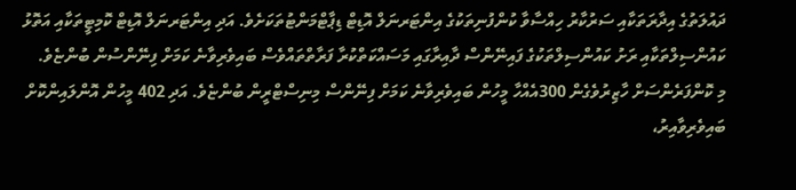ދައުލަތުގެ އިދާރަތަކާއި ސަރުކާރު ހިއްސާވާ ކުންފުނިތަކުގެ އިންޓަރނަލް އޮޑިޓް ޑިޕާޓްމަންޓުތަކަށެވެ. އަދި އިންޓަރނަލް އޮޑިޓް ކޮމިޓީތަކާއި އަތޮޅު ކައުންސިލްތަކާއި ރަށު ކައުންސިލްތަކުގެ ފައިނޭންސް ދާއިރާގައި މަސައްކަތްކުރާ ފަރާތްތައްވެސް ބައިވެރިވާނެ ކަމަށް ފިނޭންސުން ބުންޏެވެ.
މި ކޮންފަރެންސަށް ހާޒިރުވެގެން 300އެއްހާ މީހުން ބައިވެރިވާނެ ކަމަށް ފިނޭންސް މިނިސްޓްރީން ބުންޏެވެ. އަދި 402 މީހުން އޮންލައިންކޮށް ބައިވެރިވާއިރު،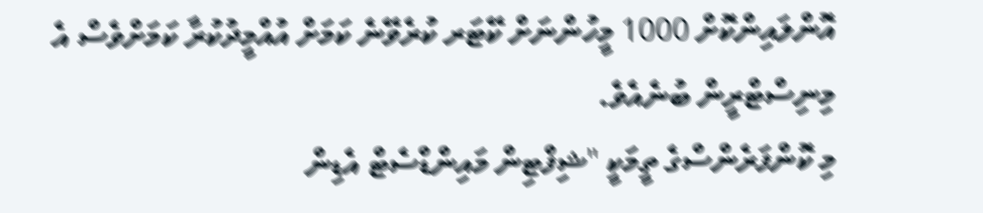އޮންލައިންކޮށް 1000 މީހުންނަށް ކޭޓަރ ކުރެވޭނެ ކަމަށް އުއްމީދުކުރާ ކަމަށްވެސް އެ މިނިސްޓްރީން ބުނެއެވެ.
މި ކޮންފަރެންސްގެ ތީމަކީ "ޝިފްޓިން މައިންޑްސެޓް އެޑިން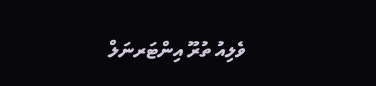ވެލިއު ތުރޫ އިންޓަރނަލް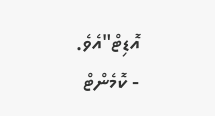އޮޑިޓް"އެވެ.
- ކޮމެންޓް